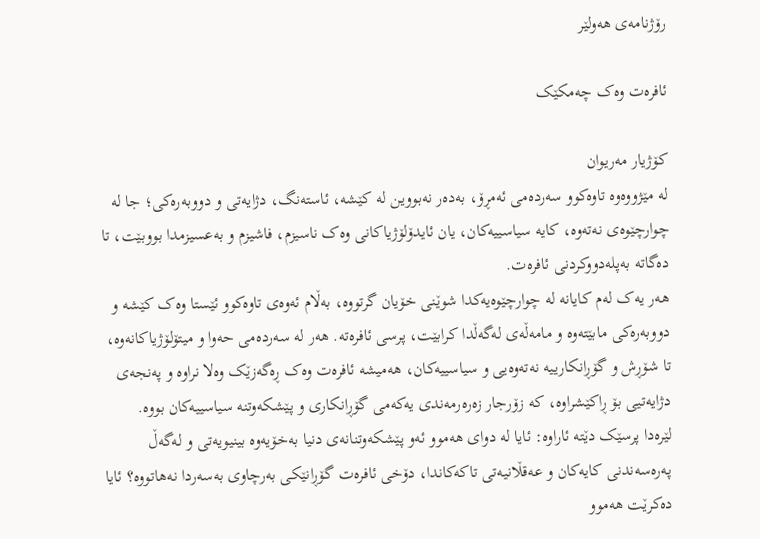رۆژنامەی ھەولێر

ئافرەت وەک چەمکێک

کۆژیار مەریوان
لە مێژووەوە تاوەکوو سەردەمی ئەمڕۆ، بەدەر نەبووین لە کێشە، ئاستەنگ، دژایەتی و دووبەرەکی؛ جا لە چوارچێوەی نەتەوە، کایە سیاسییەکان، یان ئایدۆلۆژیاکانی وەک ناسیزم، فاشیزم و بەعسیزمدا بووبێت، تا دەگاتە بەپلەدووکردنی ئافرەت.
هەر یەک لەم کایانە لە چوارچێوەیەکدا شوێنی خۆیان گرتووە، بەڵام ئەوەی تاوەکوو ئێستا وەک کێشە و دووبەرەکی مابێتەوە و مامەڵەی لەگەڵدا کرابێت، پرسی ئافرەتە. هەر لە سەردەمی حەوا و میتۆلۆژیاکانەوە، تا شۆڕش و گۆڕانکارییە نەتەوەیی و سیاسییەکان، هەمیشە ئافرەت وەک ڕەگەزێک وەلا نراوە و پەنجەی دژایەتیی بۆ ڕاکێشراوە، کە زۆرجار زەرەرمەندی یەکەمی گۆڕانکاری و پێشکەوتنە سیاسییەکان بووە.
لێرەدا پرسێک دێتە ئاراوە: ئایا لە دوای هەموو ئەو پێشکەوتنانەی دنیا بەخۆیەوە بینیویەتی و لەگەڵ پەرەسەندنی کایەکان و عەقڵانیەتی تاکەکاندا، دۆخی ئافرەت گۆڕانێکی بەرچاوی بەسەردا نەهاتووە؟ ئایا دەکرێت هەموو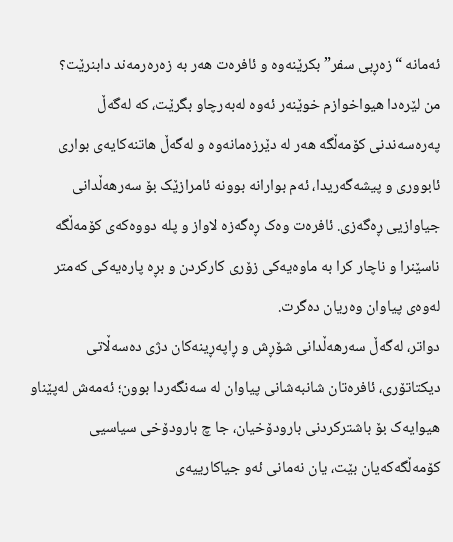ئەمانە “زەڕبی سفر” بکرێنەوە و ئافرەت هەر بە زەرەرمەند دابنرێت؟
من لێرەدا هیواخوازم خوێنەر ئەوە لەبەرچاو بگرێت، کە لەگەڵ پەرەسەندنی کۆمەڵگە هەر لە دێرزەمانەوە و لەگەڵ هاتنەکایەی بواری ئابووری و پیشەگەریدا، ئەم بوارانە بوونە ئامرازێک بۆ سەرهەڵدانی جیاوازیی ڕەگەزی. ئافرەت وەک ڕەگەزە لاواز و پلە دووەکەی کۆمەڵگە ناسێنرا و ناچار کرا بە ماوەیەکی زۆری کارکردن و بڕە پارەیەکی کەمتر لەوەی پیاوان وەریان دەگرت.
دواتر، لەگەڵ سەرهەڵدانی شۆڕش و ڕاپەڕینەکان دژی دەسەڵاتی دیکتاتۆری، ئافرەتان شانبەشانی پیاوان لە سەنگەردا بوون؛ ئەمەش لەپێناو هیوایەک بۆ باشترکردنی بارودۆخیان، جا چ بارودۆخی سیاسیی کۆمەڵگەکەیان بێت، یان نەمانی ئەو جیاکارییەی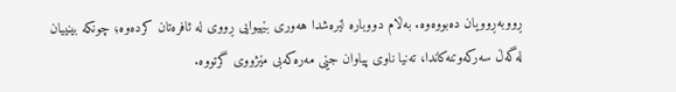ڕووبەڕوویان دەبووەوە. بەڵام دووبارە لێرەشدا هەوری بێهیوایی ڕووی لە ئافرەتان کردەوە؛ چونکە بینییان لەگەڵ سەرکەوتنەکاندا، تەنیا ناوی پیاوان جێی مەرەکەبی مێژووی گرتووە.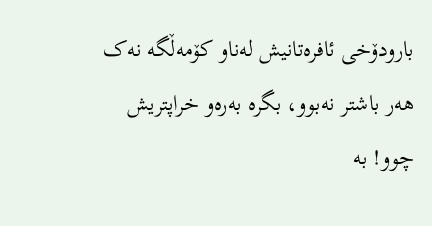بارودۆخی ئافرەتانیش لەناو کۆمەڵگە نەک هەر باشتر نەبوو، بگرە بەرەو خراپتریش چوو! بە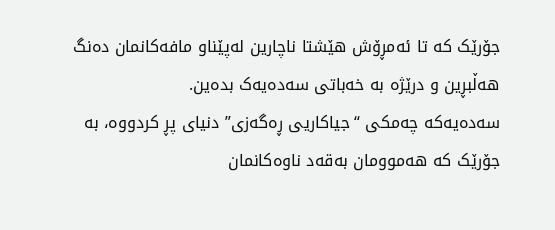جۆرێک کە تا ئەمڕۆش هێشتا ناچارین لەپێناو مافەکانمان دەنگ هەڵبڕین و درێژە بە خەباتی سەدەیەک بدەین.
سەدەیەکە چەمکی “جیاکاریی ڕەگەزی” دنیای پڕ کردووە، بە جۆرێک کە هەموومان بەقەد ناوەکانمان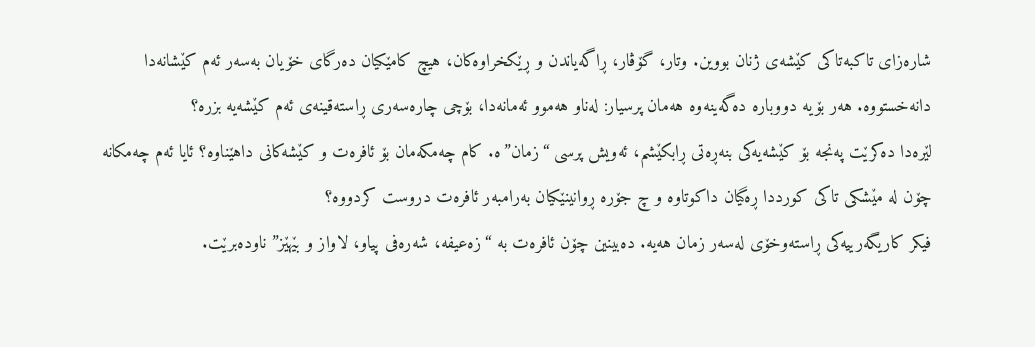شارەزای تاکبەتاکی کێشەی ژنان بووین. وتار، گۆڤار، ڕاگەیاندن و ڕێکخراوەکان، هیچ کامێکیان دەرگای خۆیان بەسەر ئەم کێشانەدا دانەخستووە. هەر بۆیە دووبارە دەگەینەوە هەمان پرسیار: لەناو هەموو ئەمانەدا، بۆچی چارەسەری ڕاستەقینەی ئەم کێشەیە بزرە؟
لێرەدا دەکرێت پەنجە بۆ کێشەیەکی بنەڕەتی ڕابکێشم، ئەویش پرسی “زمان”ە. کام چەمکەمان بۆ ئافرەت و کێشەکانی داهێناوە؟ ئایا ئەم چەمکانە چۆن لە مێشکی تاکی کورددا ڕەگیان داکوتاوە و چ جۆرە ڕوانینێکیان بەرامبەر ئافرەت دروست کردووە؟
فیکر کاریگەرییەکی ڕاستەوخۆی لەسەر زمان هەیە. دەبینین چۆن ئافرەت بە “زەعیفە، شەرەفی پیاو، لاواز و بێهێز” ناودەبرێت.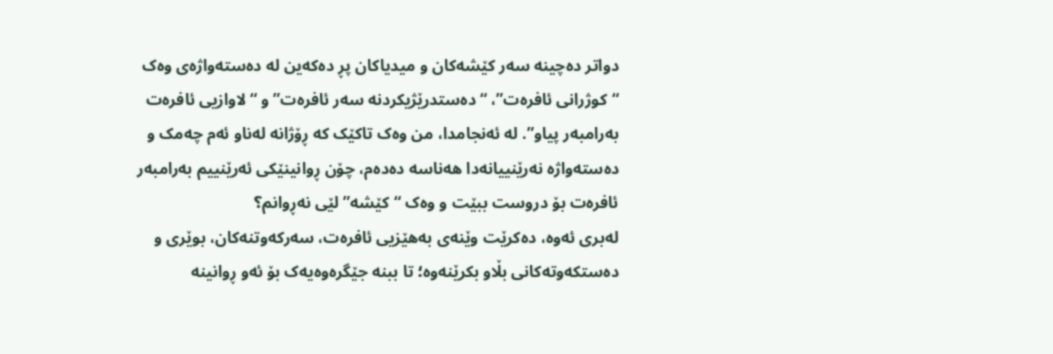دواتر دەچینە سەر کێشەکان و میدیاکان پڕ دەکەین لە دەستەواژەی وەک “کوژرانی ئافرەت”، “دەستدرێژیکردنە سەر ئافرەت” و “لاوازیی ئافرەت بەرامبەر پیاو”. لە ئەنجامدا، من وەک تاکێک کە ڕۆژانە لەناو ئەم چەمک و دەستەواژە نەرێنییانەدا هەناسە دەدەم، چۆن ڕوانینێکی ئەرێنییم بەرامبەر ئافرەت بۆ دروست ببێت و وەک “کێشە” لێی نەڕوانم؟
لەبری ئەوە، دەکرێت وێنەی بەهێزیی ئافرەت، سەرکەوتنەکان، بوێری و دەستکەوتەکانی بڵاو بکرێنەوە؛ تا ببنە جێگرەوەیەک بۆ ئەو ڕوانینە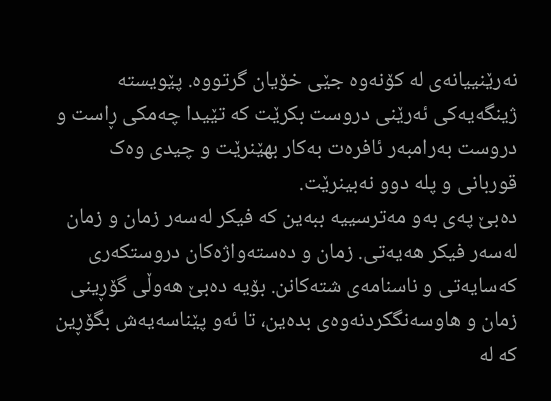نەرێنییانەی لە کۆنەوە جێی خۆیان گرتووە. پێویستە ژینگەیەکی ئەرێنی دروست بکرێت کە تێیدا چەمکی ڕاست و دروست بەرامبەر ئافرەت بەکار بهێنرێت و چیدی وەک قوربانی و پلە دوو نەبینرێت.
دەبێ پەی بەو مەترسییە ببەین کە فیکر لەسەر زمان و زمان لەسەر فیکر هەیەتی. زمان و دەستەواژەکان دروستکەری کەسایەتی و ناسنامەی شتەکانن. بۆیە دەبێ هەوڵی گۆڕینی زمان و هاوسەنگکردنەوەی بدەین، تا ئەو پێناسەیەش بگۆڕین کە لە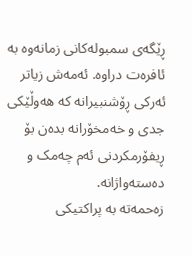ڕێگەی سمبولەکانی زمانەوە بە ئافرەت دراوە. ئەمەش زیاتر ئەرکی ڕۆشنبیرانە کە هەوڵێکی جدی و خەمخۆرانە بدەن بۆ ڕیفۆرمکردنی ئەم چەمک و دەستەواژانە.
زەحمەتە بە پراکتیکی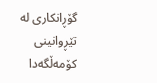گۆڕانکاری لە تێڕوانینی کۆمەڵگەدا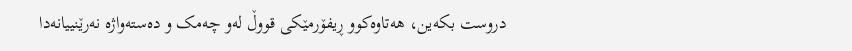دروست بکەین، هەتاوەکوو ڕیفۆرمێکی قووڵ لەو چەمک و دەستەواژە نەرێنییانەدا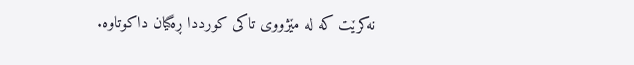نەکرێت کە لە مێژووی تاکی کورددا ڕەگیان داکوتاوە.